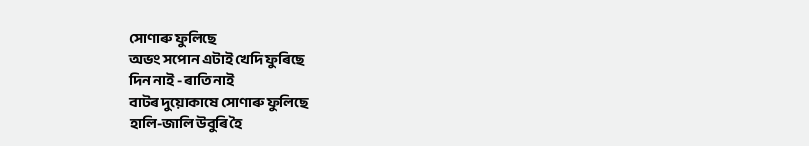সোণাৰু ফুলিছে
অভং সপোন এটাই খেদি ফুৰিছে
দিন নাই - ৰাতি নাই
বাটৰ দুয়োকাষে সোণাৰু ফুলিছে
হালি-জালি উবুৰি হৈ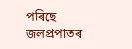পৰিছে
জলপ্ৰপাতৰ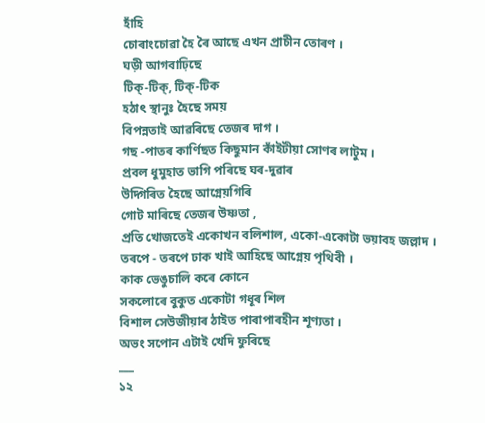হাঁহি
চোৰাংচোৱা হৈ ৰৈ আছে এখন প্ৰাচীন তোৰণ ।
ঘড়ী আগবাঢ়িছে
টিক্-টিক্, টিক্-টিক
হঠাৎ স্থানুঃ হৈছে সময়
বিপন্নতাই আৱৰিছে তেজৰ দাগ ।
গছ -পাতৰ কাৰ্ণিছত কিছুমান কাঁইটীয়া সোণৰ লাটুম ।
প্ৰবল ধুমুহাত ভাগি পৰিছে ঘৰ-দুৱাৰ
উদ্গিৰিত হৈছে আগ্নেয়গিৰি
গোট মাৰিছে তেজৰ উষ্ণতা ,
প্ৰতি খোজতেই একোখন বলিশাল, একো-একোটা ভয়াবহ জল্লাদ ।
তৰপে - তৰপে ঢাক খাই আহিছে আগ্নেয় পৃথিবী ।
কাক ভেঙুচালি কৰে কোনে
সকলোৰে বুকুত একোটা গধূৰ শিল
বিশাল সেউজীয়াৰ ঠাইত পাৰাপাৰহীন শূণ্যতা ।
অভং সপোন এটাই খেদি ফুৰিছে
___
১২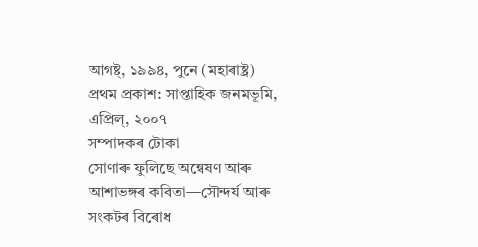আগষ্ট্, ১৯৯৪, পুনে (মহাৰাষ্ট্ৰ)
প্ৰথম প্ৰকাশ: সাপ্তাহিক জনমভূমি, এপ্ৰিল্, ২০০৭
সম্পাদকৰ টোকা
সোণাৰু ফুলিছে অন্বেষণ আৰু আশাভঙ্গৰ কবিতা—সৌন্দৰ্য আৰু সংকটৰ বিৰোধ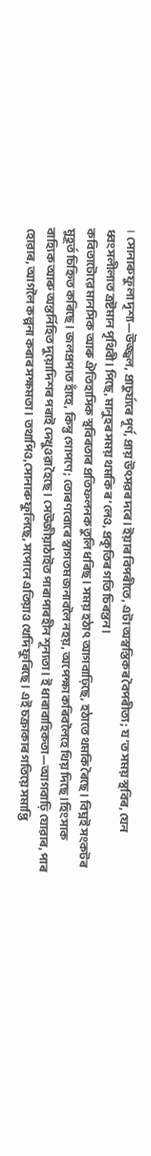। সোনাৰু ফুলা দৃশ্য—উজ্জ্বল, প্ৰাচুৰ্য্যৰে পূর্ণ, প্ৰায় উৎসৱৰ দৰে। ইয়াৰ বিপৰীতে, এটা অস্বস্তিকৰ বৈপৰীত্য; য’ত সময় স্থবিৰ, যেন ধ্বংসলীলাত ত্ৰষ্টমান পৃথিবী। পিছে, মানুহৰ সময় থমকি ৰ’লেও, প্ৰকৃতিৰ গতি চিৰন্তন।
কবিতাটোৱে মানসিক আৰু ঐতিহাসিক স্থবিৰতাৰ প্ৰতিফলনক তুলি ধৰিছ। সময় হঠাৎ আগবাঢ়িছে, হঠাতে থমকি ৰৈছে। বিঘ্নই সংকটৰ মুহূৰ্ত চিহ্নিত কৰিছে। জলপ্ৰপাত হাঁহে, কিন্তু গোপণে; তোৰণবোৰে স্বাগতম জনাবলৈ নহয়, অপেক্ষা কৰিবলৈহে থিয় দিছে।হিংসাক বাহ্যিক আৰু অন্তৰ্নিহিত দুয়োদিশৰ পৰাই দেখুওৱা হৈছে । সেউজীয়াঠাইত পাৰাপাৰহীন শূন্যতা। ই ধাৰাবাহিকতা—আগবাঢ়ি যোৱাৰ, পাৰ হোৱাৰ, আগলৈ কল্পনা কৰাৰ সক্ষমতা। তথাপিও,সোনাৰু ফুলিছে, সপোনে এতিয়াও খেদি ফুৰিছে। এই চক্ৰাকাৰ গতিয়ে সমাপ্তি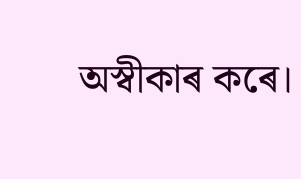অস্বীকাৰ কৰে।